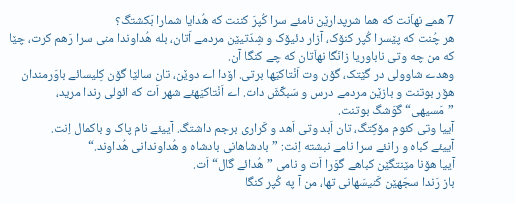7 همے نهاَنت که هما شرپدارێن نامئے سرا کُپرَ کننت که هُدایا شمارا بَکشتگ؟
هر چُنت که پێسرا کُپر کنۆک، آزار دئیۆک و شِدّتیێن مردمے اَتان، بله هُداوندا منی سرا رَهم کرت، چێا که من چه وتی ناباوریا زانَگا نهاَتان که چے کنگا آن.
وهدے شاوولی در گێتک، گۆن وت اَنْتاکیَها برتی. اۆدا اے دوێن، تان سالێا گۆن کِلیسائے باوَرمندان هۆر بوتنت و بازێن مردمے درس و سَبکِّشَ دات. اے اَنْتاکیَهئے شهر اَت که ائولی رندا مرید، ”مَسیهی“ گوَشگ بوتنت.
آییا وتی کئوم مۆکِتگ، تان اَبد وتی اَهد و کَراری برجم داشتگ. آییئے نام پاک و باکمال اِنت.
آییئے کباه و رانئے سرا نامے نبشته اِنت: ”بادشاهانی بادشاه و هُداوندانی هُداوند.“
آییا هۆنا مێنتگێن کباهے گوَرا اَت و نامی ”هُدائے گال“ اَت.
باز رَندا سجّهێن کَنیسَهانی تها، من آ په کُپر کنگا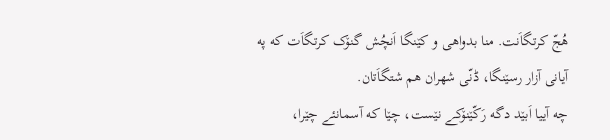هُجّ کرتگاَنت. منا بدواهی و کێنگا اَنچُش گنۆک کرتگاَت که په آیانی آزار رسێنگا، ڈنّی شهران هم شتگاَتان.
چه آییا اَبێد دگه رَکّێنۆکے نێست، چێا که آسمانئے چێرا،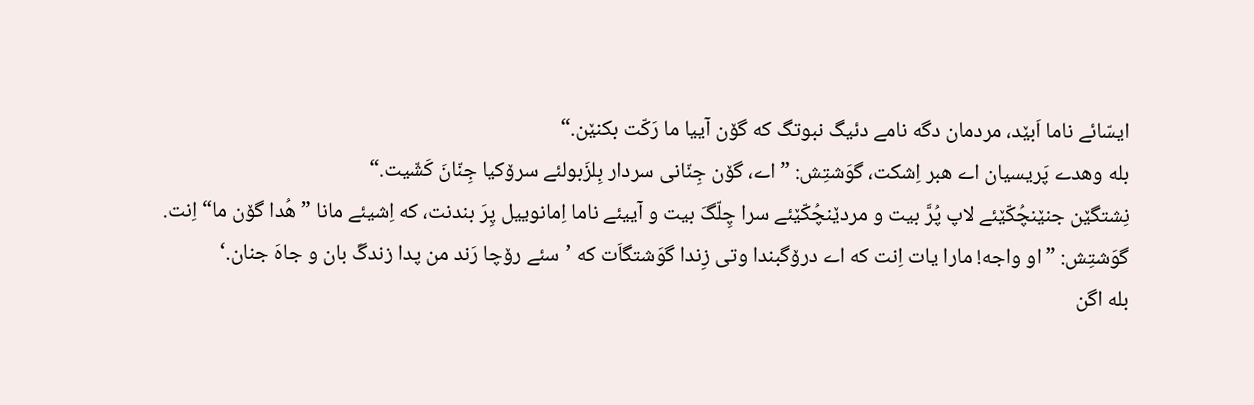ایسّائے ناما اَبێد، مردمان دگه نامے دئیگ نبوتگ که گۆن آییا ما رَکّت بکنێن.“
بله وهدے پَریسیان اے هبر اِشکت، گوَشتِش: ”اے، گۆن جِنّانی سردار بِلزَبولئے سرۆکیا جِنّانَ کَشّیت.“
نِشتگێن جنێنچُکّێئے لاپ پُرَّ بیت و مردێنچُکّێئے سرا چِلّگَ بیت و آییئے ناما اِمانوییل پِرَ بندنت، که اِشیئے مانا ”هُدا گۆن ما“ اِنت.
گوَشتِش: ”او واجه! مارا یات اِنت که اے درۆگبندا وتی زِندا گوَشتگاَت که ’سئے رۆچا رَند من پدا زندگَ بان و جاهَ جنان.‘
بله اگن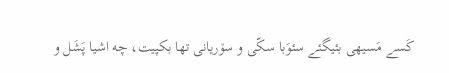کَسے مَسیهی بئیگئے سئوَبا سکّی و سۆریانی تها بکپیت، چه اشیا پَشَل و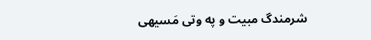شرمندگ مبیت و په وتی مَسیهی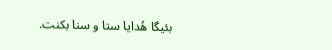بئیگا هُدایا ستا و سنا بکنت.